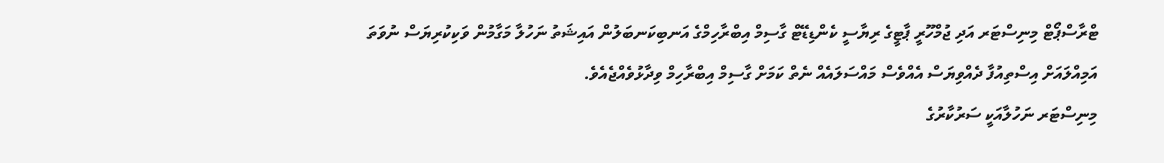ޓްރާސްޕޯޓް މިނިސްޓަރ އަދި ޖުމްހޫރީ ޕާޓީގެ ރިޔާސީ ކެންޑިޑޭޓް ގާސިމް އިބްރާހިމްގެ އަނބިކަނބަލުން އައިޝަތު ނަހުލާ މަގާމުން ވަކިކުރިޔަސް ނުވަތަ އަމިއްލައަށް އިސްތިއުފާ ދެއްވިޔަސް އެއްވެސް މައްސަލައެއް ނެތް ކަމަށް ގާސިމް އިބްރާހިމް ވިދާޅުވެއްޖެއެވެ.
މިނިސްޓަރ ނަހުލާއަކީ ސަރުކާރުގެ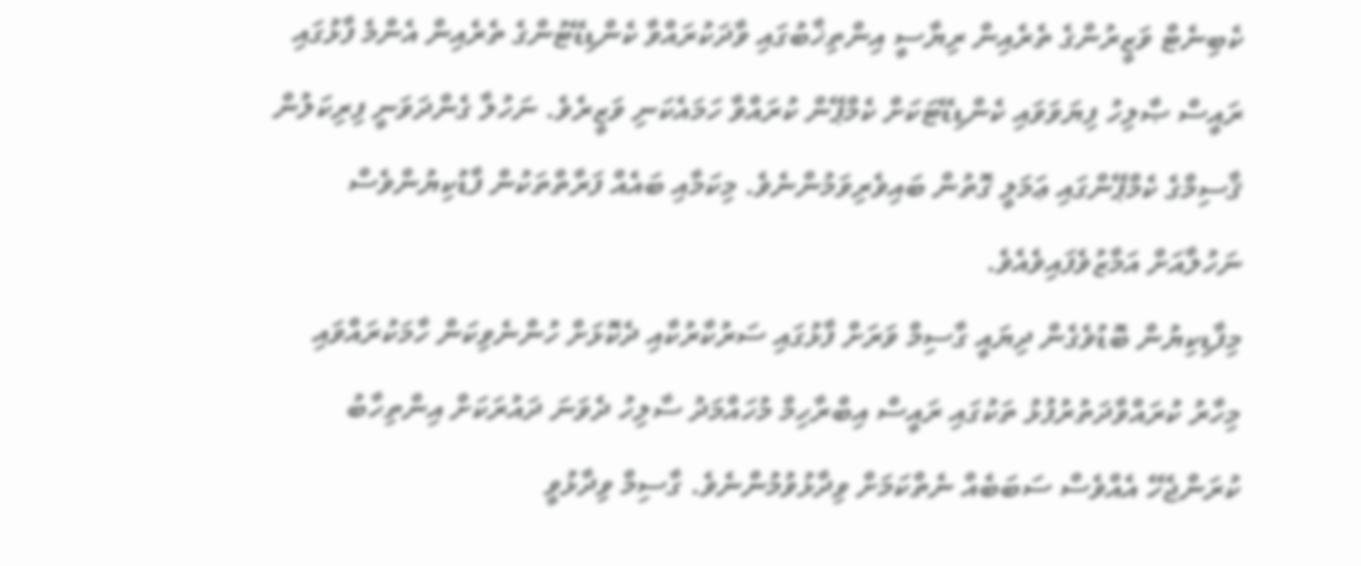ކެބިނެޓް ވަޒީރުންގެ ތެރެއިން ރިޔާސީ އިންތިޚާބުގައި ވާދަކުރައްވާ ކެންޑިޑޭޓުންގެ ތެރެއިން އެންމެ ފާޅުގައި ރައީސް ޞާލިހު ފިޔަވަވައި ކެންޑިޑޭޓަކަށް ކެމްޕޭން ކުރައްވާ ހަމައެކަނި ވަޒީރެވެ. ނަހުލާ ގެންދަވަނީ ފިރިކަލުން ޤާސިމްގެ ކެމްޕޭންގައި ޢަމަލީ ގޮތުން ބައިވެރިވަމުންނެވެ. މިކަމާއި ބައެއް ފަރާތްތަކުން ފާޑުކިޔުންވެސް ނަހުލާއަށް އަމާޒުވެފައިވެއެވެ.
މިފާޑިކިޔުން ބޮޑުވެގެން ދިޔައީ ގާސިމް ވަރަށް ފާޅުގައި ސަރުކާރުކާއި ދެކޮޅަށް ހުންނެވިކަން ހާމަކުރައްވައި މިހާރު ކުރައްވާދަތުރުފުޅު ތަކުގައި ރައީސް އިބްރާހިމް މުހައްމަދު ސާލިހު ދެވަނަ ދައުރަކަށް އިންތިހާބު ކުރަންޖެހޭ އެއްވެސް ސަބަބެއް ނެތްކަމަށް ވިދާޅުވުމުންނެވެ. ގާސިމް ވިދާޅުވީ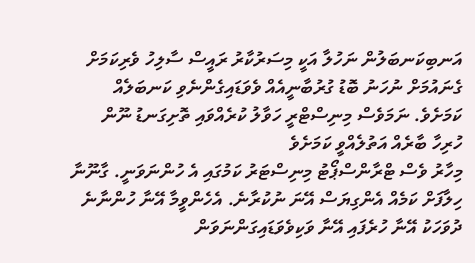އަނބިކަނބަލުން ނަހުލާ އަކީ މިސަރުކާރު ރައީސް ސާލިހު ވެރިކަމަށް ގެނައުމަށް ނުހަނު ބޮޑު ގުރުބާނީއެއް ވެވަޑައިގެންނެވި ކަނބަލެއް ކަމަށެވެ. ނަމަވެސް މިނިސްޓްރީ ހަވާލު ކުރެއްވައި ތޮށިގަނޑު ނޫން ހުރިހާ ބާރެއް އަތުލެއްވީ ކަމަށެވެ
މިހާރު ވެސް ޓްރާންސްޕޯޓު މިނިސްޓަރު ކަމުގައި އެ ހުންނަވަނީ. ގާނޫނާ ހިލާފަށް ކަމެއް އެންގިޔަސް އޭނަ ނުކުރާނެ. އެހެންވީމާ އޭނާ ހުންނާނެ ދުވަހަކު އޭނާ ހުރެފައި އޭނާ ވަކިވެވަޑައިގަންނަވަން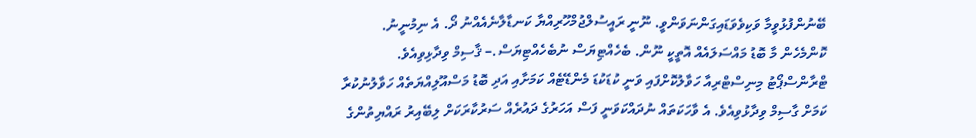ބޭނުންފުޅުވީމާ ވަކިވެވަޑައިގަންނަވަންވީ. ނޫނީ ރައީސުލްޖުމްހޫރިއްޔާ ކަނޑާލާނެއެއްނު ދޯ. އެ ނިމުނީނު. ކޮންމެހެން މާ ބޮޑު މައްސަލައެއް އޮތީކީ ނޫން. ބެހެއްޓިޔަސް ނުބެހެއްޓިޔަސް.– ޤާސިމް ވިދާޅިވިއެވެ.
ޓްރާންސްޕޯޓު މިނިސްޓްރިއާ ހަވާލުކޮށްފައި ވަނީ ކުޑަކުޑަ މެންޑޭޓެއް ކަމަށާއި އަދި ބޮޑު މަސްއޫލިއްޔަތެއް ހަވާލުނުކުރާ ކަމަށް ގާސިމް ވިދާޅުވިއެވެ. އެ ވާހަކަތައް ނުދައްކަވަނީ ފަސް އަހަރުގެ ދައުރެއް ސަރުކާރަކަށް ލިބޭއިރު ރައްޔިތުންގެ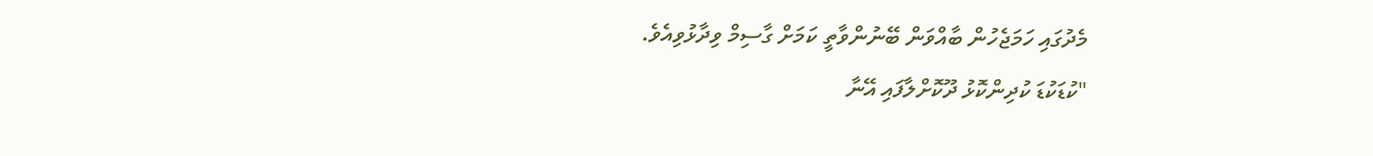މެދުގައި ހަމަޖެހުން ބާއްވަން ބޭނުންވާތީ ކަމަށް ގާސިމް ވިދާޅުވިއެވެ.
"ކުޑަކުޑަ ކުދިންކޮޅު ދޫކޮށްލާފައި އޭނާ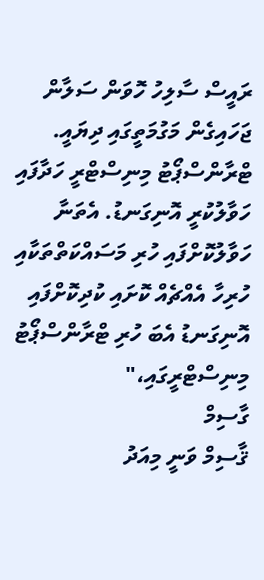ރައީސް ސާލިހު ހޮވަން ސަލާން ޖަހައިގެން މަގުމަތީގައި ދިޔައީ. ޓްރާންސްޕޯޓު މިނިސްޓްރީ ހަދާފައި ހަވާލުކުރީ އޮނިގަނޑު. އެތަނާ ހަވާލުކޮށްފައި ހުރި މަސައްކަތްތަކާއި ހުރިހާ އެއްޗެއް ކޮށައި ކުދިކޮށްފައި އޮނިގަނޑު އެބަ ހުރި ޓްރާންސްޕޯޓު މިނިސްޓްރީގައި،"
ގާސިމް
ޤާސިމް ވަނީ މިއަދު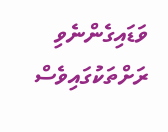ވަޑައިގެންނެވި ރަށްތަކުގައިވެސް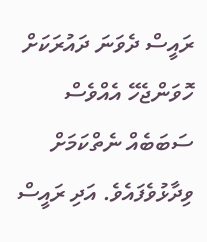ރައީސް ދެވަނަ ދައުރަކަށް ހޮވަންޖެހޭ އެއްވެސް ސަބަބެއް ނެތްކަމަށް ވިދާޅުވެފައެވެ. އަދި ރައީސް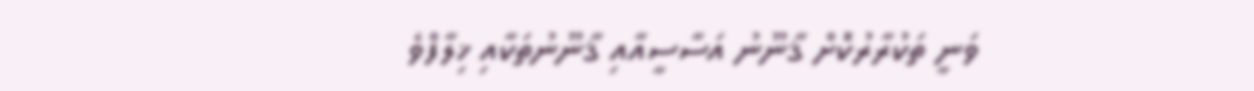ވަނީ ތަކުރާރުކޮށް ޤާނޫނު އަސާސީއާއި ޤާނޫނުތަކާއި ޚިލާފްވެ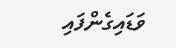ވަޑައިގެންފައި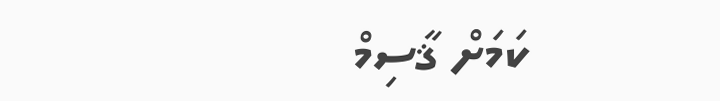ކަމަށް ޤާސިމް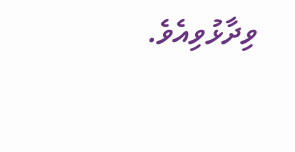ވިދާޅުވިއެވެ.